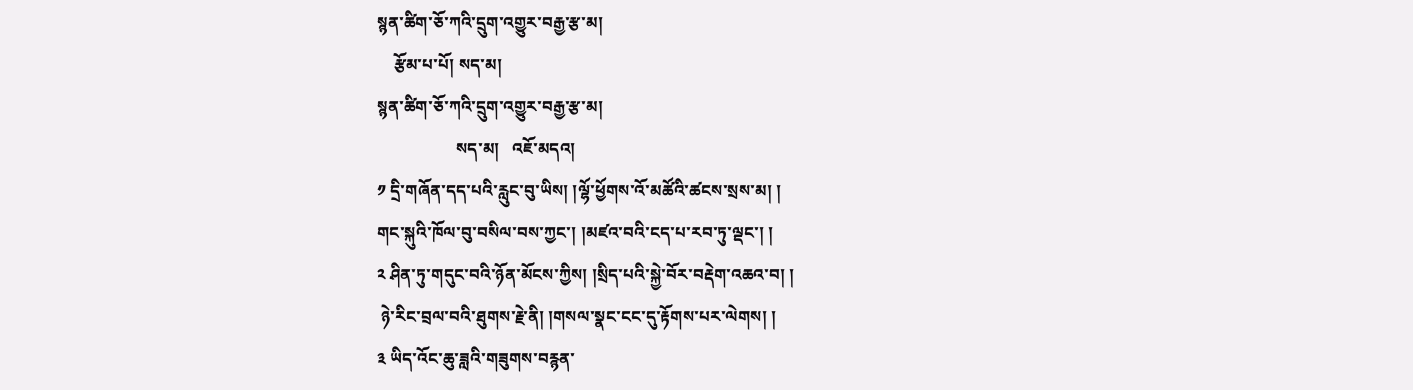སྙན་ཚིག་ཅོ་ཀའི་དྲུག་འགྱུར་བརྒྱ་རྩ་མ།
    རྩོམ་པ་པོ། སད་མ།
སྙན་ཚིག་ཅོ་ཀའི་དྲུག་འགྱུར་བརྒྱ་རྩ་མ།
                   སད་མ།   འཇོ་མདའ།
༡ དྲི་གཞོན་དད་པའི་རླུང་བུ་ཡིས། །ལྷོ་ཕྱོགས་འོ་མཚོའི་ཚངས་སྲས་མ། །
གང་སྐུའི་ཁོལ་བུ་བསིལ་བས་ཀྱང་། །མཛའ་བའི་ངད་པ་རབ་ཏུ་ལྡང་། །
༢ ཤིན་ཏུ་གདུང་བའི་ཉོན་མོངས་ཀྱིས། །སྲིད་པའི་སྐྱེ་བོར་བརྡེག་འཆའ་བ། །
 ཉེ་རིང་བྲལ་བའི་ཐུགས་རྗེ་ནི། །གསལ་སྣང་ངང་དུ་རྟོགས་པར་ལེགས། །
༣ ཡིད་འོང་ཆུ་ཟླའི་གཟུགས་བརྙན་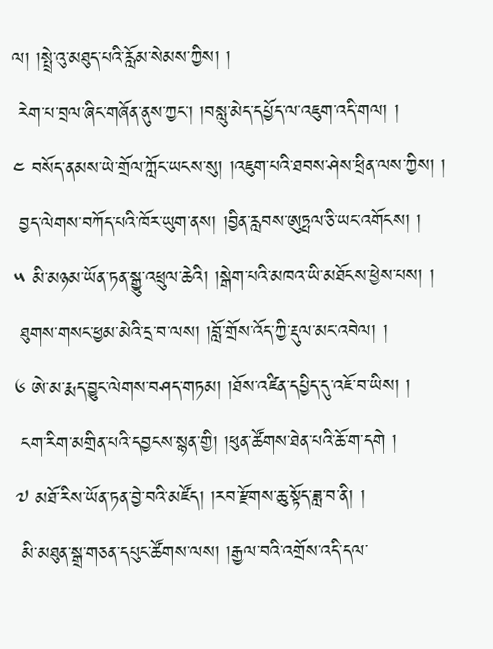ལ། །སྤྲེ་འུ་མཐུད་པའི་རློམ་སེམས་ཀྱིས། །
 རེག་པ་བྲལ་ཞིང་གཞོན་ནུས་ཀྱང་། །བསླུ་མེད་དཔྱོད་ལ་འཇུག་འདི་གལ། །
༤ བསོད་ནམས་ཡེ་གྲོལ་ཀློང་ཡངས་སུ། །འཇུག་པའི་ཐབས་ཤེས་ཕྲིན་ལས་ཀྱིས། །
 བྱད་ལེགས་བཀོད་པའི་ཁོར་ཡུག་ནས། །བྱིན་རླབས་ཨུཏྤལ་ཅི་ཡང་འགོངས། །
༥ མི་མཉམ་ཡོན་ཏན་སྒྱུ་འཕྲུལ་ཆེའི། །སྒེག་པའི་མཁའ་ཡི་མཐོངས་ཕྱེས་པས། །
 ཐུགས་གསང་ཕྱམ་མེའི་དྲ་བ་ལས། །བློ་གྲོས་འོད་ཀྱི་རྡུལ་མང་འབེལ། །
༦ ཨེ་མ་རྨད་བྱུང་ལེགས་བཤད་གཏམ། །ཐོས་འཛིན་དཔྱིད་དུ་འཇོ་བ་ཡིས། །
 ངག་རིག་མགྲིན་པའི་དབྱངས་སྙན་གྱི། །ཕུན་ཚོགས་ཐེན་པའི་ཆོ་ག་དགེ །
༧ མཐོ་རིས་ཡོན་ཏན་བྱེ་བའི་མཛོད། །རབ་རྫོགས་ཆུ་སྟོད་ཟླ་བ་ནི། །
 མི་མཐུན་སྒྲ་གཅན་དཔུང་ཚོགས་ལས། །རྒྱལ་བའི་འགྲོས་འདི་དལ་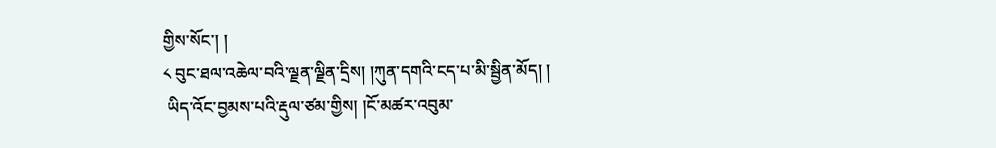གྱིས་སོང་། །
༨ བུང་ཐལ་འཆེལ་བའི་ལྗན་ལྗིན་དྲིས། །ཀུན་དགའི་ངད་པ་མི་སྦྱིན་མོད། །
 ཡིད་འོང་བྱམས་པའི་རྡུལ་ཙམ་གྱིས། །ངོ་མཚར་འབུམ་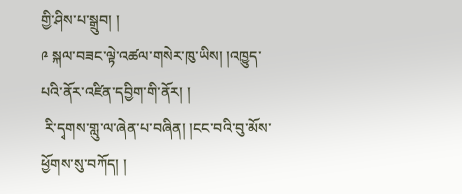གྱི་ཤིས་པ་སྒྲུབ། །
༩ སྐལ་བཟང་ལྟེ་འཚལ་གསེར་ཁུ་ཡིས། །འཁྱུད་པའི་ནོར་འཛིན་དབྱིག་གི་ནོར། །
 རི་དྭགས་གླུ་ལ་ཞེན་པ་བཞིན། །ངང་བའི་བུ་མོས་ཕྱོགས་སུ་བཀོད། །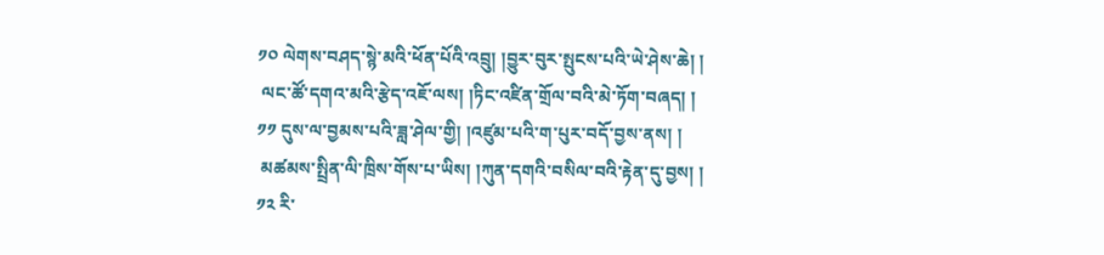༡༠ ལེགས་བཤད་སྙེ་མའི་ཕོན་པོའི་འབྲུ། །བྱུར་བུར་སྤུངས་པའི་ཡེ་ཤེས་ཆེ། །
 ལང་ཚོ་དགའ་མའི་རྩེད་འཇོ་ལས། །ཏིང་འཛིན་གྲོལ་བའི་མེ་ཏོག་བཞད། །
༡༡ དུས་ལ་བྱམས་པའི་ཟླ་ཤེལ་གྱི། །འཛུམ་པའི་ག་པུར་བདོ་བྱས་ནས། །
 མཚམས་སྤྲིན་ལི་ཁྲིས་གོས་པ་ཡིས། །ཀུན་དགའི་བསིལ་བའི་རྟེན་དུ་བྱས། །
༡༢ རི་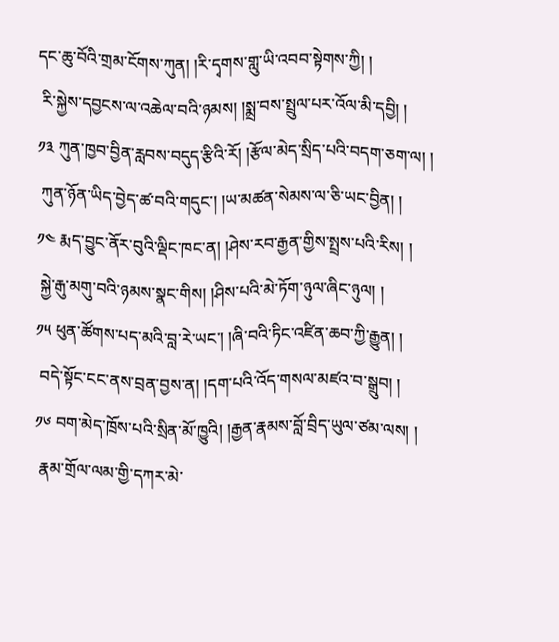དང་ཆུ་བོའི་གྲམ་ངོགས་ཀུན། །རི་དྭགས་གླུ་ཡི་འབབ་སྟེགས་ཀྱི། །
 རི་སྐྱེས་དབྱངས་ལ་འཆེལ་བའི་ཉམས། །སྨྲ་བས་སྤྲུལ་པར་འོལ་མི་དབྱི། །
༡༣ ཀུན་ཁྱབ་བྱིན་རླབས་བདུད་རྩིའི་རོ། །རྩོལ་མེད་སྲིད་པའི་བདག་ཅག་ལ། །
 ཀུན་ཉོན་ཡིད་བྱེད་ཚ་བའི་གདུང་། །ཡ་མཚན་སེམས་ལ་ཅི་ཡང་བྱིན། །
༡༤ རྨད་བྱུང་ནོར་བུའི་ལྡིང་ཁང་ན། །ཤེས་རབ་རྒྱན་གྱིས་སྤྲས་པའི་རིས། །
 སྐྱེ་རྒུ་མགུ་བའི་ཉམས་སྣང་གིས། །ཤིས་པའི་མེ་ཏོག་ཉུལ་ཞིང་ཉུལ། །
༡༥ ཕུན་ཚོགས་པད་མའི་བླ་རེ་ཡང་། །ཞི་བའི་ཏིང་འཛིན་ཆབ་ཀྱི་རྒྱུན། །
 བདེ་སྟོང་ངང་ནས་བྲན་བྱས་ན། །དག་པའི་འོད་གསལ་མཛའ་བ་སྒྲུབ། །
༡༦ བག་མེད་ཁྲོས་པའི་སྲིན་མོ་ཁྱུའི། །རྒྱན་རྣམས་བློ་བྲིད་ཡུལ་ཙམ་ལས། །
 རྣམ་གྲོལ་ལམ་གྱི་དཀར་མེ་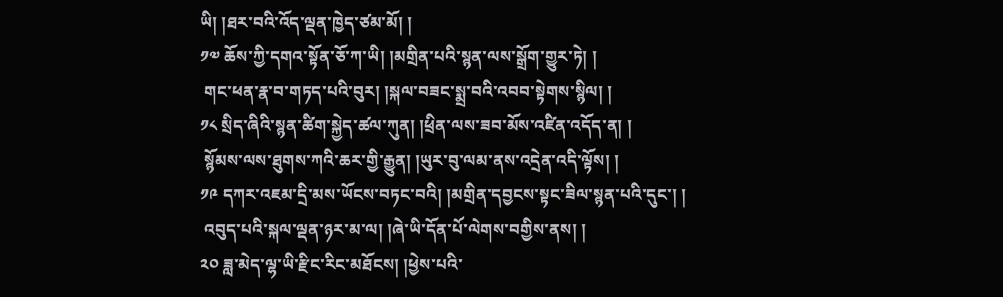ཡི། །ཐར་བའི་འོད་ལྡན་ཁྱེད་ཙམ་མོ། །
༡༧ ཆོས་ཀྱི་དགའ་སྟོན་ཅོ་ཀ་ཡི། །མགྲིན་པའི་སྙན་ལས་སྒྲོག་གྱུར་ཏེ། །
 གང་ཕན་རྣ་བ་གཏད་པའི་བུར། །སྐལ་བཟང་སྨྲ་བའི་འབབ་སྟེགས་སྙིལ། །
༡༨ སྲིད་ཞིའི་སྙན་ཚིག་སྐྱེད་ཚལ་ཀུན། །ཕྲིན་ལས་ཟབ་མོས་འཛིན་འདོད་ན། །
 སྙོམས་ལས་ཐུགས་ཀའི་ཆར་གྱི་རྒྱུན། །ཡུར་བུ་ལམ་ནས་འདྲེན་འདི་ལྟོས། །
༡༩ དཀར་འཇམ་དྲི་མས་ཡོངས་བཏང་བའི། །མགྲིན་དབྱངས་སྟང་ཟིལ་སྙན་པའི་དུང་། །
 འབུད་པའི་སྐལ་ལྡན་ཉར་མ་ལ། །ཞེ་ཡི་དོན་པོ་ལེགས་བགྱིས་ནས། །
༢༠ ཟླ་མེད་ལྷ་ཡི་རྫིང་རིང་མཐོངས། །ཕྱེས་པའི་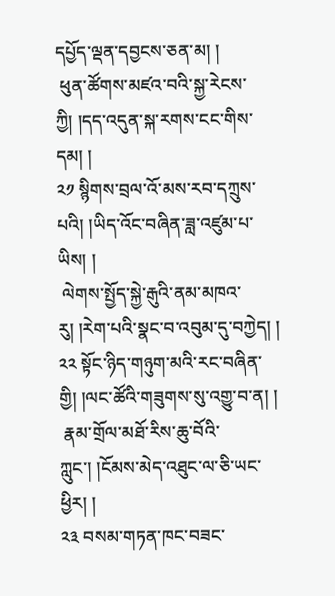དཔྱོད་ལྡན་དབྱངས་ཅན་མ། །
 ཕུན་ཚོགས་མཛའ་བའི་སྐྱ་རེངས་ཀྱི། །དད་འདུན་སྐ་རགས་ངང་གིས་དམ། །
༢༡ སྙིགས་བྲལ་འོ་མས་རབ་དཀྲུས་པའི། །ཡིད་འོང་བཞིན་ཟླ་འཛུམ་པ་ཡིས། །
 ལེགས་སྤྱོད་སྐྱེ་རྒུའི་ནམ་མཁའ་རུ། །རེག་པའི་སྣང་བ་འབུམ་དུ་བཀྱེད། །
༢༢ སྟོང་ཉིད་གཉུག་མའི་རང་བཞིན་གྱི། །ལང་ཚོའི་གཟུགས་སུ་འགྱུ་བ་ན། །
 རྣམ་གྲོལ་མཐོ་རིས་ཆུ་བོའི་ཀླུང་། །ངོམས་མེད་འཐུང་ལ་ཅི་ཡང་ཕྱིར། །
༢༣ བསམ་གཏན་ཁང་བཟང་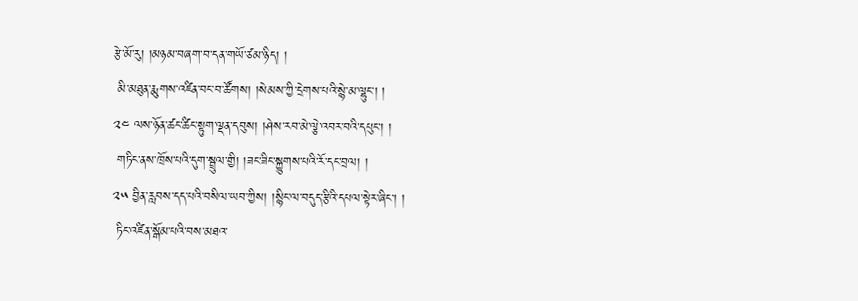རྩེ་མོ་རུ། །མཉམ་བཞག་བ་དན་གཡོ་ཙམ་ཉིད། །
 མི་མཐུན་རྨུགས་འཛིན་བང་བ་ཚོགས། །སེམས་ཀྱི་དྲེགས་པའི་སྙེ་མ་ལྷུང་། །
༢༤ ལས་ཉོན་ཚང་ཚིང་སྟུག་ལྡན་དབུས། །ཤེས་རབ་མེ་ལྕེ་འབར་བའི་དཔུང་། །
 གཏིང་ནས་ཁྲོས་པའི་དུག་སྦྲུལ་གྱི། །ཟང་ཟིང་སྐྱུགས་པའི་རོ་དང་བྲལ། །
༢༥ བྱིན་རླབས་དད་པའི་བསིལ་ཡབ་ཀྱིས། །སྙིང་ལ་བདུད་རྩིའི་དཔལ་སྟེར་ཞིང་། །
 ཏིང་འཛིན་སྒོམ་པའི་བས་མཐའ་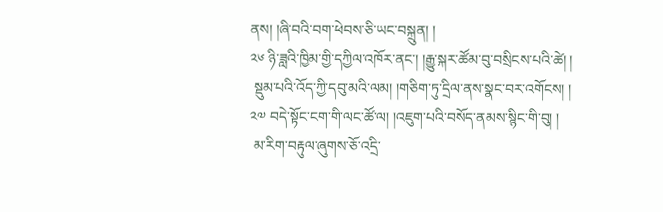ནས། །ཞི་བའི་བག་ཕེབས་ཅི་ཡང་བསྐྲུན། །
༢༦ ཉི་ཟླའི་ཁྱིམ་གྱི་དཀྱིལ་འཁོར་ནང་། །རྒྱུ་སྐར་ཚོམ་བུ་བསྲིངས་པའི་ཚེ། །
 སྡུམ་པའི་འོད་ཀྱི་དབུ་མའི་ལམ། །གཅིག་ཏུ་དྲིལ་ནས་སྣང་བར་འགོངས། །
༢༧ བདེ་སྟོང་ངག་གི་ལང་ཚོ་ལ། །འཇུག་པའི་བསོད་ནམས་སྙིང་གི་བུ། །
 མ་རིག་བརྟུལ་ཞུགས་ཅོ་འདྲི་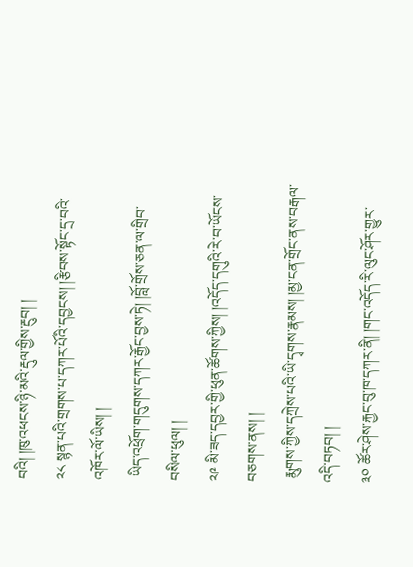བའི། །ཁུ་འཕངས་ཉི་མའི་རྡུལ་གྱིས་རྔུབ། །
༢༨ སྙན་པའི་གྲགས་པ་དཀར་པོའི་དབྱངས། །རྩིབས་སྟོང་དྲ་བའི་འཁོར་ལོ་ཡིས། །
 ཡིད་འཕྲོག་གདུགས་དཀར་རྒྱོང་བྱས་ཏེ། །བློ་གྲོས་ཅན་ལ་གྲིབ་བསིལ་ཕུལ། །
༢༩ མི་ཟད་དབྱར་གྱི་ཕུན་ཚོགས་ཀྱིས། །འདོད་དགུའི་རེ་བ་ཡོངས་བཅགས་ནས། །
 རྨུགས་ཀྱིས་དཀྲེས་པའི་ཡི་དྭགས་རྣམས། །མྱ་ངན་གྲོང་ནས་བརྒལ་འདི་བཏབ། །
༣༠ ཚོར་ཤེས་རྐྱང་བུ་ཁ་དཀར་ནི། །གང་འདོད་རི་ལུང་ཤོར་གྱུར་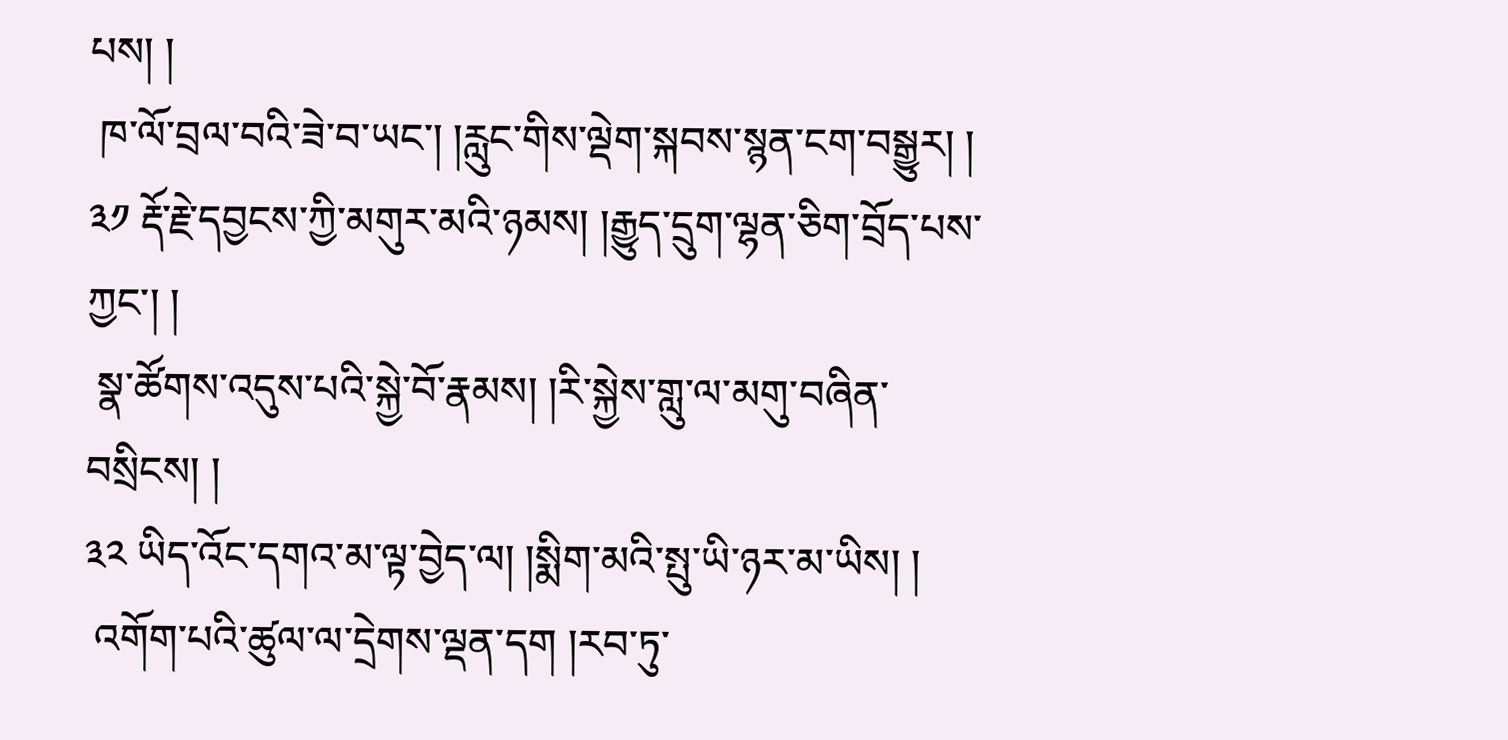པས། །
 ཁ་ལོ་བྲལ་བའི་ཟེ་བ་ཡང་། །རླུང་གིས་ལྡེག་སྐབས་སྙན་ངག་བསྒྱུར། །
༣༡ རྡོ་རྗེ་དབྱངས་ཀྱི་མགུར་མའི་ཉམས། །རྒྱུད་དྲུག་ལྷན་ཅིག་བྲོད་པས་ཀྱང་། །
 སྣ་ཚོགས་འདུས་པའི་སྐྱེ་བོ་རྣམས། །རི་སྐྱེས་གླུ་ལ་མགུ་བཞིན་བསྲིངས། །
༣༢ ཡིད་འོང་དགའ་མ་ལྟ་བྱེད་ལ། །སྨིག་མའི་སྤུ་ཡི་ཉར་མ་ཡིས། །
 འགོག་པའི་ཚུལ་ལ་དྲེགས་ལྡན་དག །རབ་ཏུ་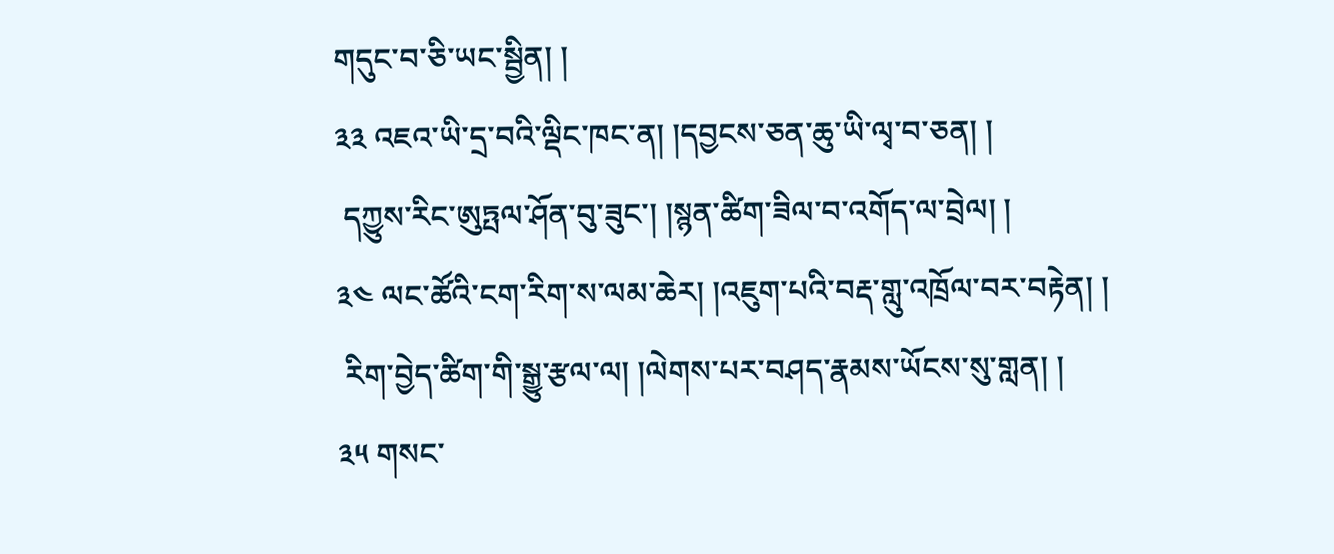གདུང་བ་ཅི་ཡང་སྦྱིན། །
༣༣ འཇའ་ཡི་དྲ་བའི་ལྡིང་ཁང་ན། །དབྱངས་ཅན་ཆུ་ཡི་ལྭ་བ་ཅན། །
 དཀྱུས་རིང་ཨུཏྤལ་ཤོན་བུ་ཟུང་། །སྙན་ཚིག་ཟིལ་བ་འགོད་ལ་བྲེལ། །
༣༤ ལང་ཚོའི་ངག་རིག་ས་ལམ་ཆེར། །འཇུག་པའི་བརྡ་གླུ་འཁྲོལ་བར་བརྟེན། །
 རིག་བྱེད་ཚིག་གི་སྒྱུ་རྩལ་ལ། །ལེགས་པར་བཤད་རྣམས་ཡོངས་སུ་གླན། །
༣༥ གསང་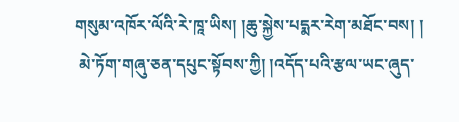གསུམ་འཁོར་ལོའི་རེ་ཁཱ་ཡིས། །ཆུ་སྐྱེས་པདྨར་རེག་མཐོང་བས། །
 མེ་ཏོག་གཞུ་ཅན་དཔུང་སྟོབས་ཀྱི། །འདོད་པའི་རྩལ་ཡང་ཞུད་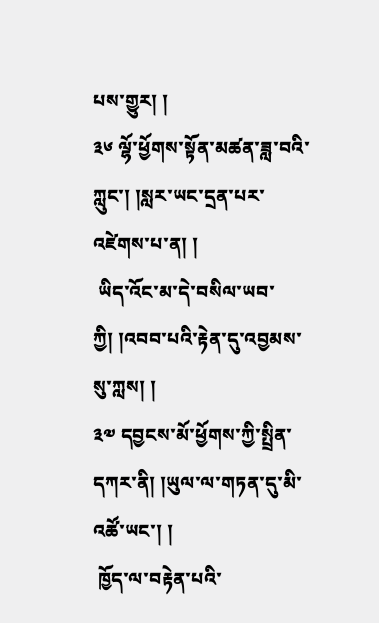པས་གྱུར། །
༣༦ ལྷོ་ཕྱོགས་སྟོན་མཚན་ཟླ་བའི་ཀླུང་། །སླར་ཡང་དྲན་པར་འཛེགས་པ་ན། །
 ཡིད་འོང་མ་དེ་བསིལ་ཡབ་ཀྱི། །འབབ་པའི་རྟེན་དུ་འབྱམས་སུ་ཀླས། །
༣༧ དབྱངས་མོ་ཕྱོགས་ཀྱི་སྤྲིན་དཀར་ནི། །ཡུལ་ལ་གཏན་དུ་མི་འཚོ་ཡང་། །
 ཁྱོད་ལ་བརྟེན་པའི་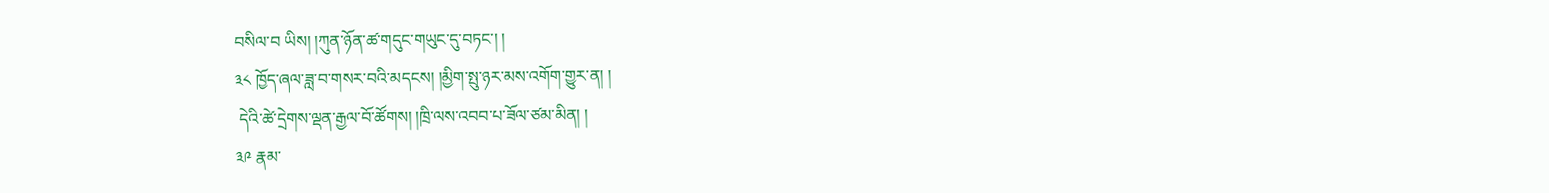བསིལ་བ ཡིས། །ཀུན་ཉོན་ཚ་གདུང་གཡུང་དུ་བཏང་། །
༣༨ ཁྱོད་ཞལ་ཟླ་བ་གསར་བའི་མདངས། །མྱིག་སྤུ་ཉར་མས་འགོག་གྱུར་ན། །
 དེའི་ཚེ་དྲེགས་ལྡན་རྒྱལ་བོ་ཚོགས། །ཁྲི་ལས་འབབ་པ་ཟོལ་ཙམ་མིན། །
༣༩ རྣམ་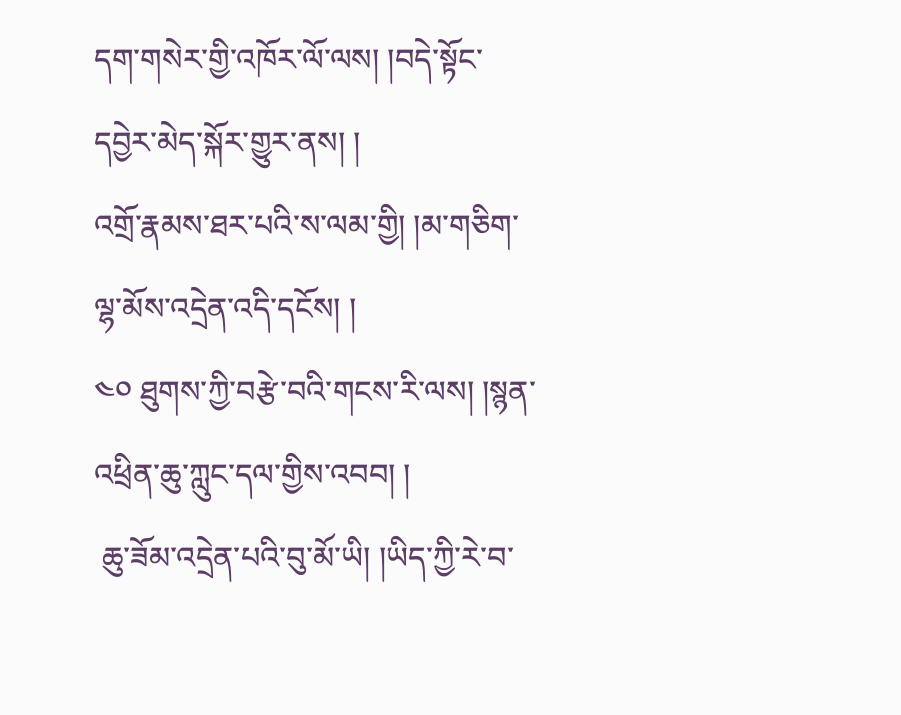དག་གསེར་གྱི་འཁོར་ལོ་ལས། །བདེ་སྟོང་དབྱེར་མེད་སྐོར་གྱུར་ནས། །
འགྲོ་རྣམས་ཐར་པའི་ས་ལམ་གྱི། །མ་གཅིག་ལྷ་མོས་འདྲེན་འདི་དངོས། །
༤༠ ཐུགས་ཀྱི་བརྩེ་བའི་གངས་རི་ལས། །སྙན་འཕྲིན་ཆུ་ཀླུང་དལ་གྱིས་འབབ། །
 ཆུ་ཟོམ་འདྲེན་པའི་བུ་མོ་ཡི། །ཡིད་ཀྱི་རེ་བ་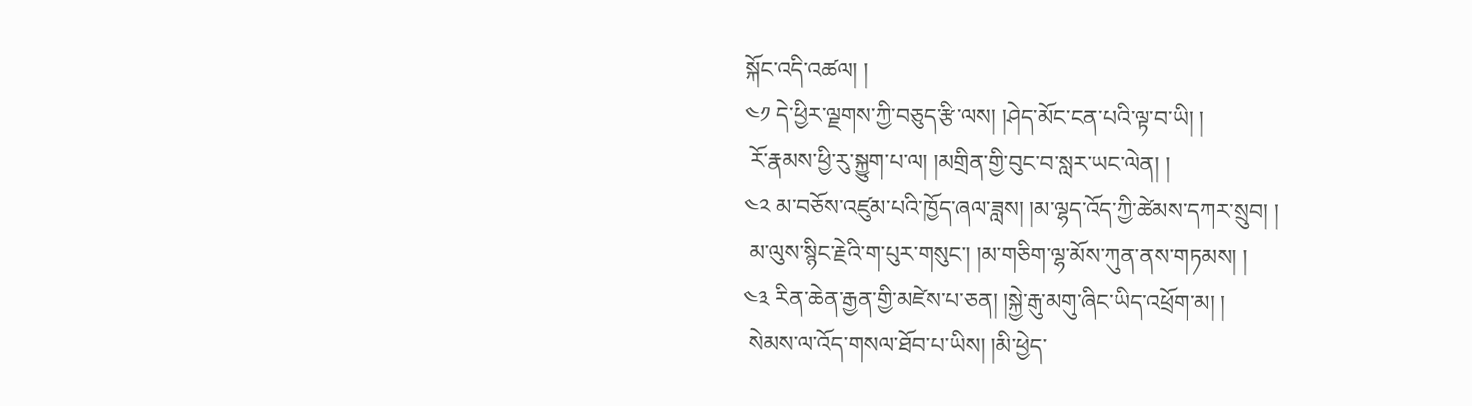སྐོང་འདི་འཚལ། །
༤༡ དེ་ཕྱིར་ལྗགས་ཀྱི་བཅུད་རྩི་ལས། །ཤེད་མོང་ངན་པའི་ལྟ་བ་ཡི། །
 རོ་རྣམས་ཕྱི་རུ་སྐྱུག་པ་ལ། །མགྲིན་གྱི་བུང་བ་སླར་ཡང་ལེན། །
༤༢ མ་བཅོས་འཛུམ་པའི་ཁྱོད་ཞལ་ཟླས། །མ་ལྷད་འོད་ཀྱི་ཚེམས་དཀར་སྲུབ། །
 མ་ལུས་སྙིང་རྗེའི་ག་པུར་གསུང་། །མ་གཅིག་ལྷ་མོས་ཀུན་ནས་གཏམས། །
༤༣ རིན་ཆེན་རྒྱན་གྱི་མཛེས་པ་ཅན། །སྐྱེ་རྒུ་མགུ་ཞིང་ཡིད་འཕྲོག་མ། །
 སེམས་ལ་འོད་གསལ་ཐོབ་པ་ཡིས། །མི་ཕྱེད་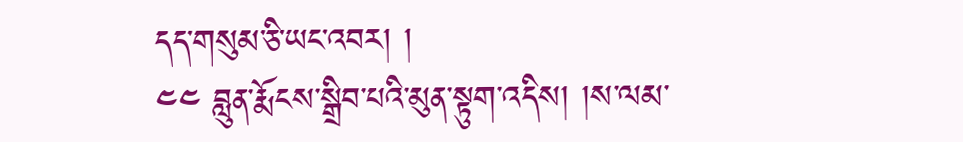དད་གསུམ་ཅི་ཡང་འབར། །
༤༤ བླུན་རྨོངས་སྒྲིབ་པའི་མུན་སྟུག་འདིས། །ས་ལམ་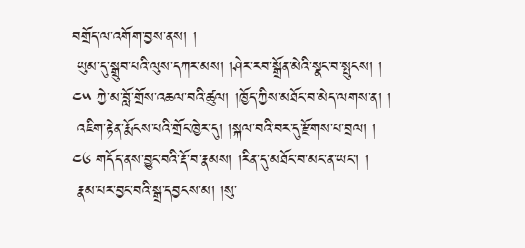བགྲོད་ལ་འགོག་བྱས་ནས། །
 ཡུམ་དུ་སྒྲུབ་པའི་ལུས་དཀར་མས། །ཤེར་རབ་སྒྲོན་མེའི་སྣང་བ་སྤུངས། །
༤༥ ཀྱེ་མ་བློ་གྲོས་འཆལ་བའི་ཚུལ། །ཁྱོད་ཀྱིས་མཐོང་བ་མེད་ལགས་ན། །
 འཇིག་རྟེན་རྨོངས་པའི་གྲོང་ཁྱེར་དུ། །སྐལ་བའི་བར་དུ་རྫོགས་པ་བྲལ། །
༤༦ གདོད་ནས་བྱུང་བའི་རྡོ་བ་རྣམས། །རིན་དུ་མཐོང་བ་མང་ན་ཡང་། །
 རྣམ་པར་བྱང་བའི་སྒྲ་དབྱངས་མ། །སུ་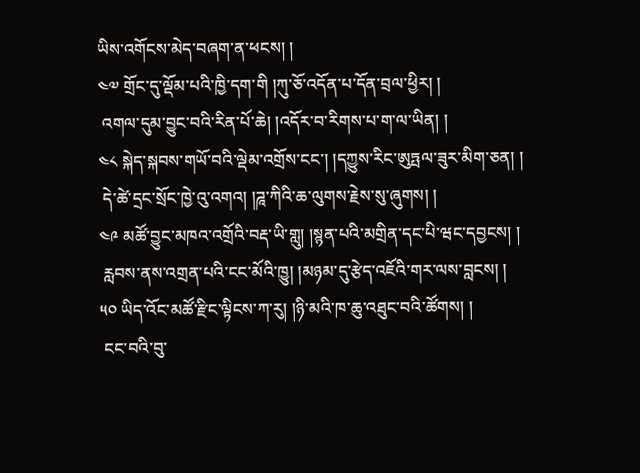ཡིས་འགོངས་མེད་བཞག་ན་ཕངས། །
༤༧ གྲོང་དུ་ལྡོམ་པའི་ཁྱི་དག་གི །ཀུ་ཅོ་འདོན་པ་དོན་བྲལ་ཕྱིར། །
 འགལ་དུམ་བྱུང་བའི་རིན་པོ་ཆེ། །འདོར་བ་རིགས་པ་ག་ལ་ཡིན། །
༤༨ སྐེད་སྐབས་གཡོ་བའི་ལྡེམ་འགྲོས་ངང་། །དཀྱུས་རིང་ཨུཏྤལ་ཟུར་མིག་ཅན། །
 དེ་ཚེ་དྲང་སྲོང་ཁྱེ་འུ་འགའ། །ཌཱ་ཀིའི་ཆ་ལུགས་རྗེས་སུ་ཞུགས། །
༤༩ མཚོ་བྱུང་མཁའ་འགྲོའི་བརྡ་ཡི་གླུ། །སྙན་པའི་མགྲིན་དང་པི་ཝང་དབྱངས། །
 རླབས་ནས་འགྲན་པའི་ངང་མོའི་ཁྱུ། །མཉམ་དུ་རྩེད་འཇོའི་གར་ལས་བླངས། །
༥༠ ཡིད་འོང་མཚོ་རྫིང་ལྟིངས་ཀ་རུ། །ཉི་མའི་ཁ་ཆུ་འཐུང་བའི་ཚོགས། །
 ངང་བའི་བུ་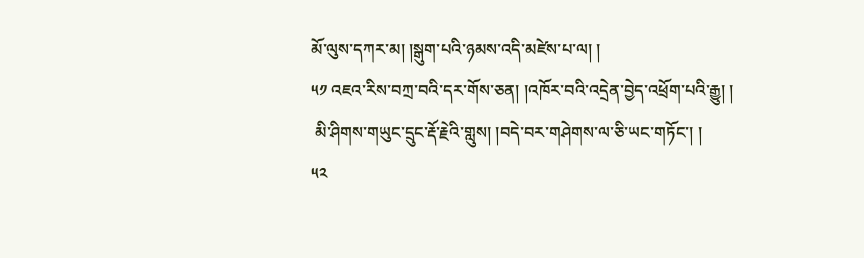མོ་ལུས་དཀར་མ། །སྒུག་པའི་ཉམས་འདི་མཛེས་པ་ལ། །
༥༡ འཇའ་རིས་བཀྲ་བའི་དར་གོས་ཅན། །འཁོར་བའི་འདྲེན་བྱེད་འཕྲོག་པའི་རྒྱུ། །
 མི་ཤིགས་གཡུང་དྲུང་རྡོ་རྗེའི་གླུས། །བདེ་བར་གཤེགས་ལ་ཅི་ཡང་གཏོང་། །
༥༢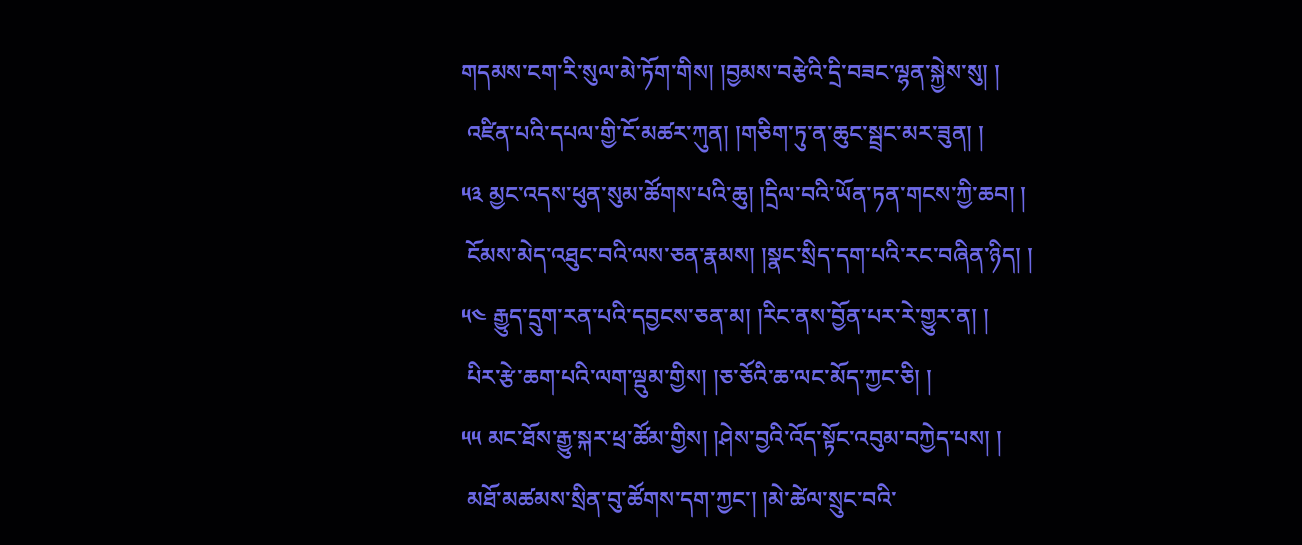གདམས་ངག་རི་སུལ་མེ་ཏོག་གིས། །བྱམས་བརྩེའི་དྲི་བཟང་ལྷན་སྐྱེས་སུ། །
 འཛིན་པའི་དཔལ་གྱི་ངོ་མཚར་ཀུན། །གཅིག་ཏུ་ན་ཆུང་སྦྲང་མར་ཟུན། །
༥༣ མྱང་འདས་ཕུན་སུམ་ཚོགས་པའི་ཆུ། །དྲིལ་བའི་ཡོན་ཏན་གངས་ཀྱི་ཆབ། །
 ངོམས་མེད་འཐུང་བའི་ལས་ཅན་རྣམས། །སྣང་སྲིད་དག་པའི་རང་བཞིན་ཉིད། །
༥༤ རྒྱུད་དྲུག་རན་པའི་དབྱངས་ཅན་མ། །རིང་ནས་བྱོན་པར་རེ་གྱུར་ན། །
 པིར་རྩེ་ཆག་པའི་ལག་ལྡུམ་གྱིས། །ཅ་ཅོའི་ཆ་ལང་མོད་ཀྱང་ཅི། །
༥༥ མང་ཐོས་རྒྱུ་སྐར་ཕྲ་ཚོམ་གྱིས། །ཤེས་བྱའི་འོད་སྟོང་འབུམ་བཀྱེད་པས། །
 མཐོ་མཚམས་སྲིན་བུ་ཚོགས་དག་ཀྱང་། །མེ་ཚེལ་སྲུང་བའི་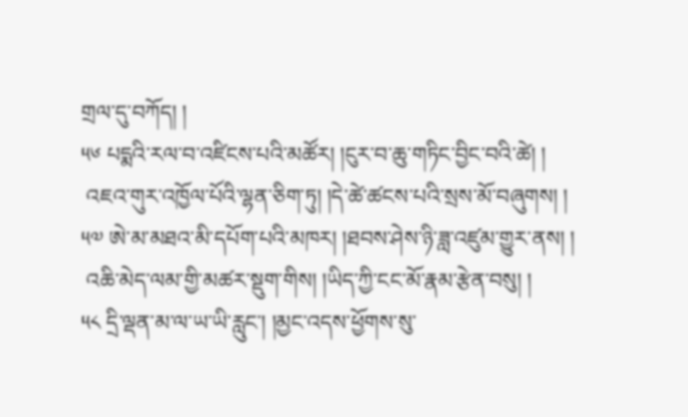གྲལ་དུ་བཀོད། །
༥༦ པདྨའི་རལ་བ་འཛིངས་པའི་མཚོར། །ངུར་བ་ཆུ་གཏིང་བྱིང་བའི་ཚེ། །
 འཇའ་གུར་འཁྱོལ་པོའི་ལྷན་ཅིག་ཏུ། །དེ་ཚེ་ཚངས་པའི་སྲས་མོ་བཞུགས། །
༥༧ ཨེ་མ་མཐའ་མི་དཔོག་པའི་མཁར། །ཐབས་ཤེས་ཉི་ཟླ་འཛུམ་གྱུར་ནས། །
 འཆི་མེད་ལམ་གྱི་མཚར་སྡུག་གིས། །ཡིད་ཀྱི་ངང་མོ་རྣམ་རྩེན་བསུ། །
༥༨ དྲི་ལྡན་མ་ལ་ཡ་ཡི་རླུང་། །མྱང་འདས་ཕྱོགས་སུ་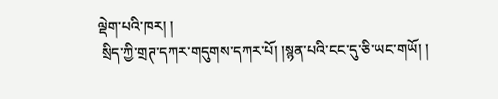ལྡེག་པའི་ཁར། །
 སྲིད་ཀྱི་གྲཊ་དཀར་གདུགས་དཀར་པོ། །སྙན་པའི་ངང་དུ་ཅི་ཡང་གཡོ། །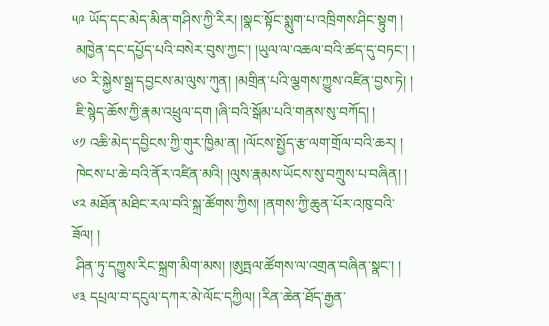༥༩ ཡོད་དང་མེད་མིན་གཤིས་ཀྱི་རིར། །སྣང་སྟོང་སྨུག་པ་འཁྲིགས་ཤིང་སྟུག །
 མཁྱེན་དང་དཔྱོད་པའི་བསེར་བུས་ཀྱང་། །ཡུལ་ལ་འཆལ་བའི་ཚད་དུ་བཏང་། །
༦༠ རི་སྐྱེས་སྒྲ་དབྱངས་མ་ལུས་ཀུན། །མགྲིན་པའི་ལྕགས་ཀྱུས་འཛིན་བྱས་ཏེ། །
 ཇི་སྙེད་ཆོས་ཀྱི་རྣམ་འཕྲུལ་དག །ཞི་བའི་སྒོམ་པའི་གནས་སུ་བཀོད། །
༦༡ འཆི་མེད་དབྱིངས་ཀྱི་གུར་ཁྱིམ་ན། །ལོངས་སྤྱོད་རྩ་ལག་གྲོལ་བའི་ཆར། །
 ཁེངས་པ་ཆེ་བའི་ནོར་འཛིན་མའི། །ལུས་རྣམས་ཡོངས་སུ་བཀྲུས་པ་བཞིན། །
༦༢ མཐོན་མཐིང་རལ་བའི་སྐྲ་ཚོགས་ཀྱིས། །ནགས་ཀྱི་ཆུན་པོར་འཁུ་བའི་ཟོལ། །
 ཤིན་ཏུ་དཀྱུས་རིང་སྐྲག་མིག་མས། །ཨུཏྤལ་ཚོགས་ལ་འགྲན་བཞིན་སྣང་། །
༦༣ དཔྲལ་བ་དངུལ་དཀར་མེ་ལོང་དཀྱིལ། །རིན་ཆེན་ཐོད་རྒྱན་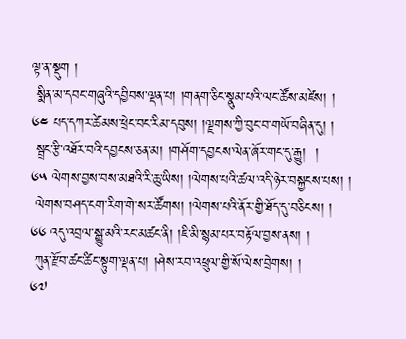ལྟ་ན་སྡུག །
 སྨིན་མ་དབང་གཞུའི་དབྱིབས་ལྡན་པ། །གནག་ཅིང་སྣུམ་པའི་ལང་ཚོས་མཛེས། །
༦༤ པད་དཀར་ཚེམས་ཕྲེང་བང་རིམ་དབུས། །ལྗགས་ཀྱི་བུང་བ་གཡོ་བཞིན་དུ། །
 སྦྲང་རྩི་འཐོར་བའི་དབྱངས་ཅན་མ། །གཤོག་དབྱངས་ལེན་ཞོར་གང་དུ་རྒྱུ།  །
༦༥ ལེགས་བྱས་བས་མཐའི་རི་ཆུ་ཡིས། །ལེགས་པའི་ཚལ་འདི་ཉེར་བསྐྱངས་པས། །
 ལེགས་བཤད་ངག་རིག་གེ་སར་ཚོགས། །ལེགས་པའི་ནོར་གྱི་ཐོད་དུ་བཅིངས། །
༦༦ འདུ་འབྲལ་སྒྱུ་མའི་རང་མཚང་ནི། །ཇི་མི་སྙམ་པར་བརྟོལ་བྱས་ནས། །
 ཀུན་རྫོབ་ཚང་ཚིང་སྟུག་ལྡན་པ། །ཤེས་རབ་འཕྲུལ་གྱི་སོ་ལེས་བྲེགས། །
༦༧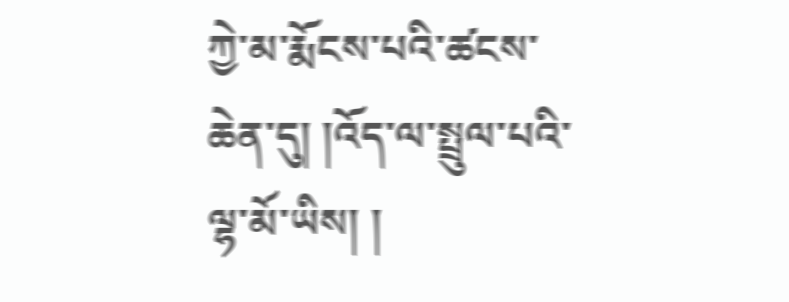ཀྱེ་མ་རྨོངས་པའི་ཚངས་ཆེན་དུ། །འོད་ལ་སྤྲུལ་པའི་ལྷ་མོ་ཡིས། །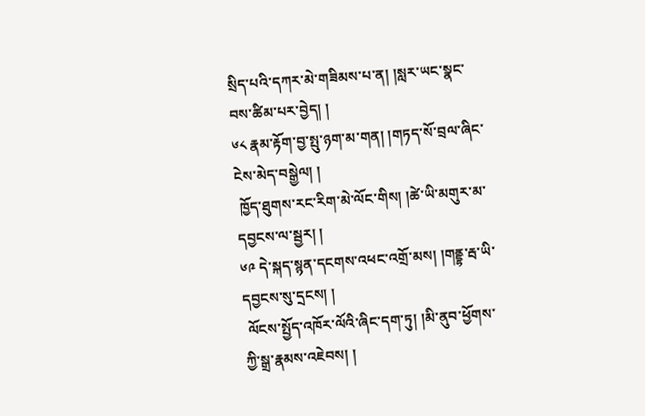སྲིད་པའི་དཀར་མེ་གཟིམས་པ་ན། །སླར་ཡང་སྣང་བས་ཚིམ་པར་བྱེད། །
༦༨ རྣམ་རྟོག་བྱ་སྤུ་ཉག་མ་གན། །གཏད་སོ་བྲལ་ཞིང་ངེས་མེད་བསྒྱེལ། །
 ཁྱོད་ཐུགས་རང་རིག་མེ་ལོང་གིས། །ཚེ་ཡི་མགུར་མ་དབྱངས་ལ་སྦྱར། །
༦༩ དེ་སྐད་སྙན་དངགས་འཕང་འགྲོ་མས། །གནྡྷ་རྦ་ཡི་དབྱངས་སུ་དྲངས། །
 ལོངས་སྤྱོད་འཁོར་ལོའི་ཞིང་དག་ཏུ། །མི་ནུབ་ཕྱོགས་ཀྱི་སྒྲ་རྣམས་འཇེབས། །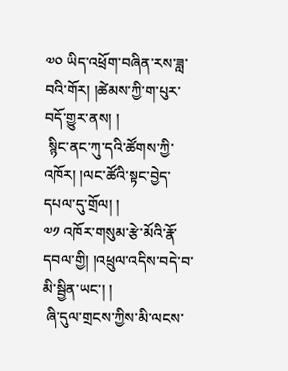༧༠ ཡིད་འཕྲོག་བཞིན་རས་ཟླ་བའི་གོར། །ཚེམས་ཀྱི་ག་པུར་བདོ་གྱུར་ནས། །
 སྙིང་ནང་ཀུ་དའི་ཚོགས་ཀྱི་འཁོར། །ལང་ཚོའི་སྟང་བྱེད་དཔལ་དུ་གྲོལ། །
༧༡ འཁོར་གསུམ་རྩེ་མོའི་རྣོ་དབལ་གྱི། །འཕྲུལ་འདིས་བདེ་བ་མི་སྦྱིན་ཡང་། །
 ཞི་དུལ་གྲངས་ཀྱིས་མི་ལངས་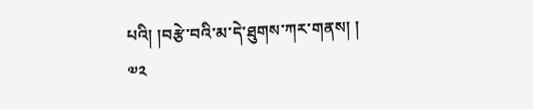པའི། །བརྩེ་བའི་མ་དེ་ཐུགས་ཀར་གནས། །
༧༢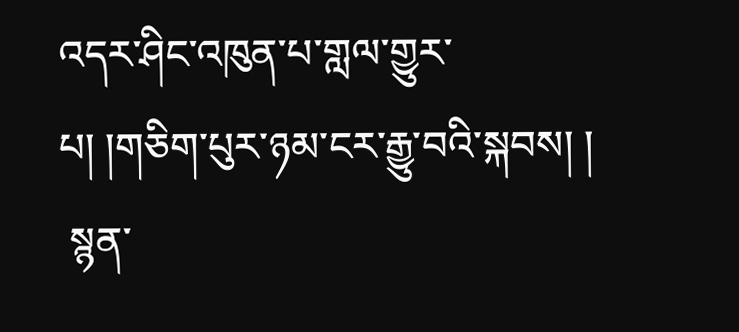འདར་ཤིང་འཁུན་པ་གླལ་གྱུར་པ། །གཅིག་པུར་ཉམ་ངར་རྒྱུ་བའི་སྐབས། །
 སྙན་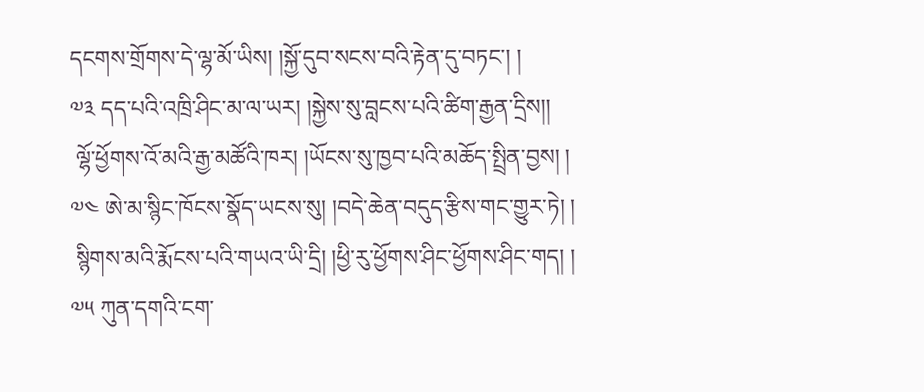དངགས་གྲོགས་དེ་ལྷ་མོ་ཡིས། །སྐྱོ་དུབ་སངས་བའི་རྟེན་དུ་བཏང་། །
༧༣ དད་པའི་འཁྲི་ཤིང་མ་ལ་ཡར། །སྐྱེས་སུ་བླངས་པའི་ཚིག་རྒྱན་དྲིས།།
 ལྷོ་ཕྱོགས་འོ་མའི་རྒྱ་མཚོའི་ཁར། །ཡོངས་སུ་ཁྱབ་པའི་མཆོད་སྤྲིན་བྱས། །
༧༤ ཨེ་མ་སྙིང་ཁོངས་སྣོད་ཡངས་སུ། །བདེ་ཆེན་བདུད་རྩིས་གང་གྱུར་ཏེ། །
 སྙིགས་མའི་རྨོངས་པའི་གཡའ་ཡི་དྲི། །ཕྱི་རུ་ཕྱོགས་ཤིང་ཕྱོགས་ཤིང་གད། །
༧༥ ཀུན་དགའི་ངག་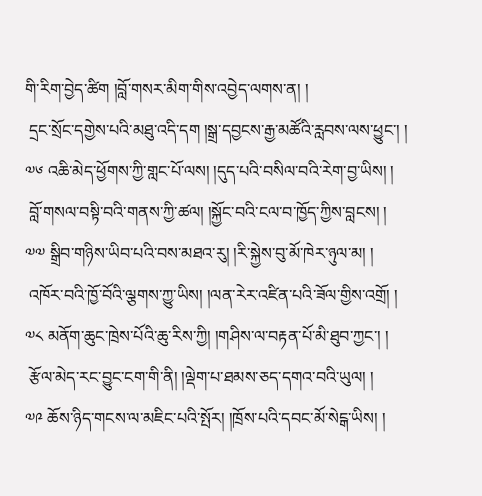གི་རིག་བྱེད་ཚིག །བློ་གསར་མིག་གིས་འབྱེད་ལགས་ན། །
 དྲང་སྲོང་དགྱེས་པའི་མཐུ་འདི་དག །སྒྲ་དབྱངས་རྒྱ་མཚོའི་རླབས་ལས་ཕྱུང་། །
༧༦ འཆི་མེད་ཕྱོགས་ཀྱི་གླང་པོ་ལས། །དུད་པའི་བསིལ་བའི་རེག་བྱ་ཡིས། །
 བློ་གསལ་བསྟི་བའི་གནས་ཀྱི་ཚལ། །སྐྱོང་བའི་ངལ་བ་ཁྱོད་ཀྱིས་བླངས། །
༧༧ སྒྲིབ་གཉིས་ཡིབ་པའི་བས་མཐའ་རུ། །རི་སྐྱེས་བུ་མོ་ཁེར་ཉུལ་མ། །
 འཁོར་བའི་ཁྱོ་བོའི་ལྕགས་ཀྱུ་ཡིས། །ལན་རེར་འཛིན་པའི་ཟོལ་གྱིས་འགྲོ། །
༧༨ མནོག་ཆུང་ཁྲེས་པོའི་ཆུ་རིས་ཀྱི། །གཤིས་ལ་བརྟན་པོ་མི་ཐུབ་ཀྱང་། །
 རྩོལ་མེད་རང་བྱུང་ངག་གི་ནི། །ལྡེག་པ་ཐམས་ཅད་དགའ་བའི་ཡུལ། །
༧༩ ཆོས་ཉིད་གངས་ལ་མཇིང་པའི་སྤོར། །ཁྲོས་པའི་དབང་མོ་སེངྒ་ཡིས། །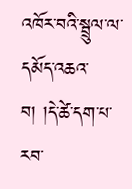འཁོར་བའི་སྦྲུལ་ལ་དམོད་འཆའ་བ། །དེ་ཚེ་དག་པ་རབ་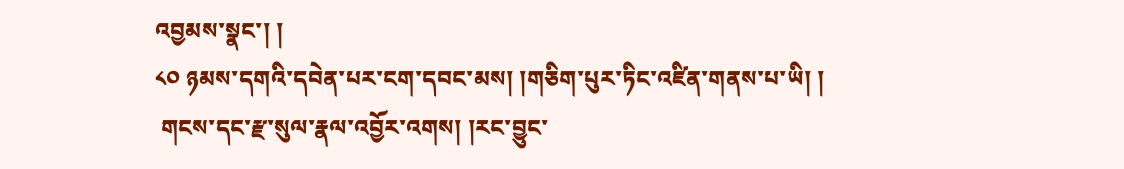འབྱམས་སྣང་། །
༨༠ ཉམས་དགའི་དབེན་པར་ངག་དབང་མས། །གཅིག་པུར་ཏིང་འཛིན་གནས་པ་ཡི། །
 གངས་དང་རྫ་སུལ་རྣལ་འབྱོར་འགས། །རང་བྱུང་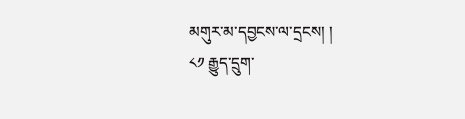མགུར་མ་དབྱངས་ལ་དྲངས། །
༨༡ རྒྱུད་དྲུག་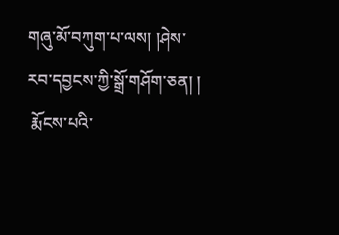གཞུ་མོ་བཀུག་པ་ལས། །ཤེས་རབ་དབྱངས་ཀྱི་སྒྲོ་གཤོག་ཅན། །
 རྨོངས་པའི་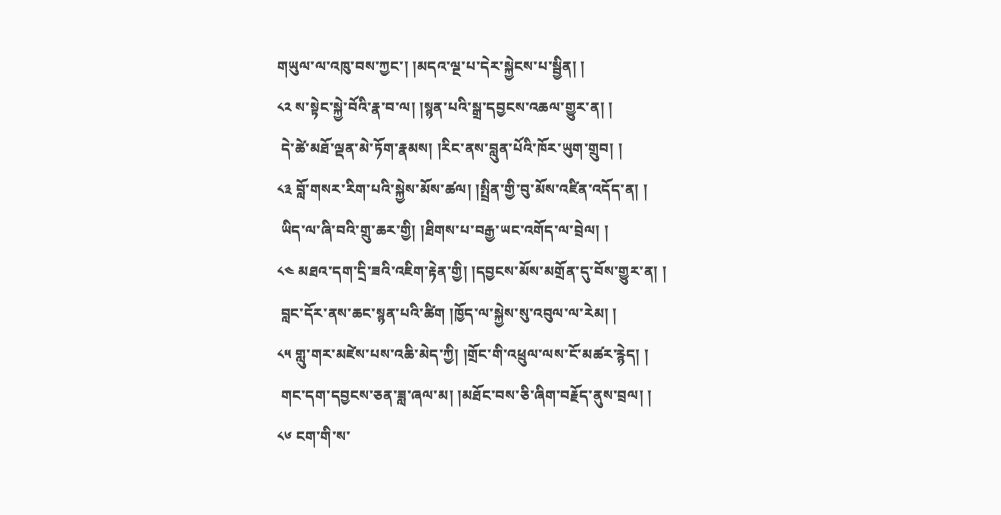གཡུལ་ལ་འཁུ་བས་ཀྱང་། །མདའ་ལྔ་པ་དེར་སྐྱེངས་པ་སྦྱིན། །
༨༢ ས་སྟེང་སྐྱེ་བོའི་རྣ་བ་ལ། །སྙན་པའི་སྒྲ་དབྱངས་འཆལ་གྱུར་ན། །
 དེ་ཚེ་མཐོ་ལྡན་མེ་ཏོག་རྣམས། །རིང་ནས་བླུན་པོའི་ཁོར་ཡུག་གྲུབ། །
༨༣ བློ་གསར་རིག་པའི་སྐྱེས་མོས་ཚལ། །སྤྲིན་གྱི་བུ་མོས་འཛིན་འདོད་ན། །
 ཡིད་ལ་ཞི་བའི་གྲུ་ཆར་གྱི། །ཐིགས་པ་བརྒྱ་ཡང་འགོད་ལ་བྲེལ། །
༨༤ མཐའ་དག་དྲི་ཟའི་འཇིག་རྟེན་གྱི། །དབྱངས་མོས་མགྲོན་དུ་བོས་གྱུར་ན། །
 བླང་དོར་ནས་ཆང་སྙན་པའི་ཚིག །ཁྱོད་ལ་སྐྱེས་སུ་འབུལ་ལ་རེམ། །
༨༥ གླུ་གར་མཛེས་པས་འཆི་མེད་ཀྱི། །གྲོང་གི་འཕྲུལ་ལས་ངོ་མཚར་རྙེད། །
 གང་དག་དབྱངས་ཅན་ཟླ་ཞལ་མ། །མཐོང་བས་ཅི་ཞིག་བརྗོད་ནུས་བྲལ། །
༨༦ ངག་གི་ས་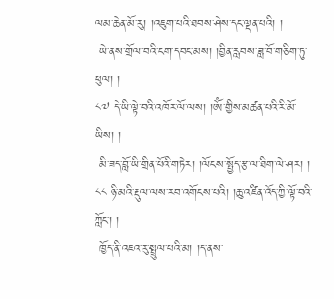ལམ་ཆེན་མོ་རུ། །འཇུག་པའི་ཐབས་ཤེས་དང་ལྡན་པའི། །
 ཡེ་ནས་གྲོལ་བའི་ངག་དབང་མས། །བྱིན་རླབས་ཟླ་བོ་གཅིག་ཏུ་ཕུལ། །
༨༧ དེ་ཡི་ལྟེ་བའི་འཁོར་ལོ་ལས། །ཨོཾ་གྱིས་མཚན་པའི་རི་མོ་ཡིས། །
 མི་ཟད་བློ་ཡི་གྲིན་པོའི་གཏེར། །ལོངས་སྤྱོད་རྩ་ལ་ཐིག་ལེ་ཤར། །
༨༨ ཉི་མའི་རྡུལ་ལས་རབ་འགོངས་པའི། །ཆུ་འཛིན་འོད་ཀྱི་ལྟོ་བའི་ཀློང་། །
 ཁྱོད་ནི་འཇའ་རུ་སྤྲུལ་པའི་མ། །ད་ནས་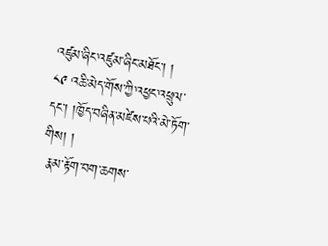འཛུམ་ཞིང་འཛུམ་ཞིང་མཐོང་། །
༨༩ འཆི་མེད་གོས་ཀྱི་འཕྱང་འཕྲུལ་དང་། །ཁྱོད་བཞིན་མཛེས་པའི་མེ་ཏོག་གིས། །
 རྣམ་རྟོག་བག་ཆགས་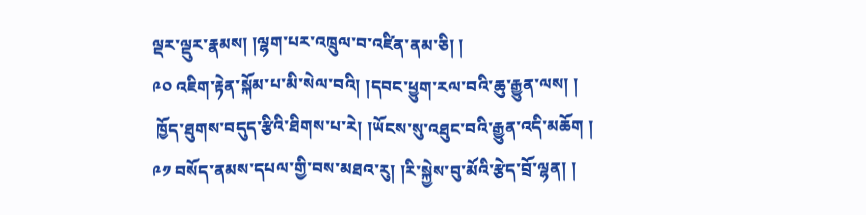ལྡར་ལྡུར་རྣམས། །ལྷག་པར་འཁྲུལ་བ་འཛིན་ནམ་ཅི། །
༩༠ འཇིག་རྟེན་སྐོམ་པ་མི་སེལ་བའི། །དབང་ཕྱུག་རལ་བའི་ཆུ་རྒྱུན་ལས། །
 ཁྱོད་ཐུགས་བདུད་རྩིའི་ཐིགས་པ་རེ། །ཡོངས་སུ་འཐུང་བའི་རྒྱུན་འདི་མཆོག །
༩༡ བསོད་ནམས་དཔལ་གྱི་བས་མཐའ་རུ། །རི་སྐྱེས་བུ་མོའི་རྩེད་བྲོ་ལྷན། །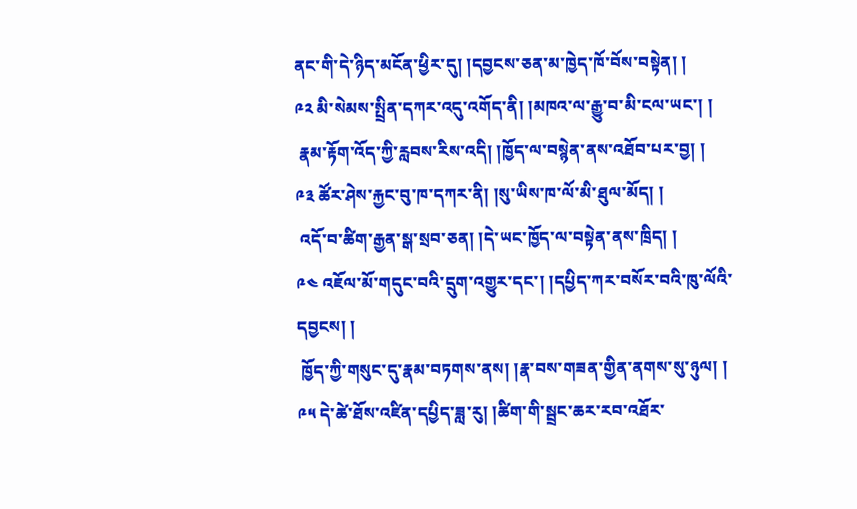ནང་གི་དེ་ཉིད་མངོན་ཕྱིར་དུ། །དབྱངས་ཅན་མ་ཁྱེད་ཁོ་བོས་བསྟེན། །
༩༢ མི་སེམས་སྤྲིན་དཀར་འདུ་འགོད་ནི། །མཁའ་ལ་རྒྱུ་བ་མི་ངལ་ཡང་། །
 རྣམ་རྟོག་འོད་ཀྱི་རླབས་རིས་འདི། །ཁྱོད་ལ་བསྙེན་ནས་འཐོབ་པར་བྱ། །
༩༣ ཚོར་ཤེས་རྐྱང་བུ་ཁ་དཀར་ནི། །སུ་ཡིས་ཁ་ལོ་མི་ཐུལ་མོད། །
 འདོ་བ་ཚིག་རྒྱན་སྒ་སྲབ་ཅན། །དེ་ཡང་ཁྱོད་ལ་བསྟེན་ནས་ཁྲིད། །
༩༤ འཇོལ་མོ་གདུང་བའི་དྲུག་འགྱུར་དང་། །དཔྱིད་ཀར་བསོར་བའི་ཁུ་ལོའི་དབྱངས། །
 ཁྱོད་ཀྱི་གསུང་དུ་རྣམ་བཏགས་ནས། །རྣ་བས་གཟན་གྱིན་ནགས་སུ་ཉུལ། །
༩༥ དེ་ཚེ་ཐོས་འཛིན་དཔྱིད་ཟླ་རུ། །ཚིག་གི་སྦྲང་ཆར་རབ་འཐོར་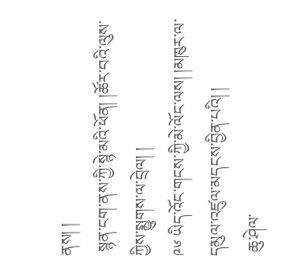ནས། །
 སྙན་ངག་ནས་ཀྱི་སྙེ་མའི་ཕོན། །ཚོར་བའི་ལུས་ཀྱིས་སྨྱུགས་ལ་བྲེལ། །
༩༦ ཡིད་འོང་གངས་ཀྱི་མེ་ལོང་ལས། །མཁུར་ལ་དམུལ་འཛུལ་མདངས་བྱིན་པའི། །
 ཆུ་ཤེལ་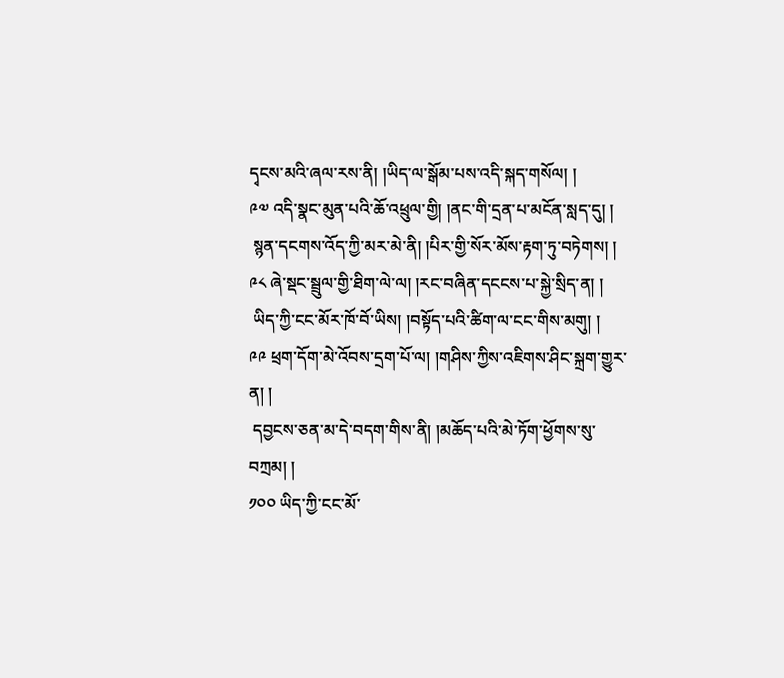དྭངས་མའི་ཞལ་རས་ནི། །ཡིད་ལ་སྒོམ་པས་འདི་སྐད་གསོལ། །
༩༧ འདི་སྣང་མུན་པའི་ཆོ་འཕྲུལ་གྱི། །ནང་གི་དྲན་པ་མངོན་སླད་དུ། །
 སྙན་དངགས་འོད་ཀྱི་མར་མེ་ནི། །པིར་གྱི་སོར་མོས་རྟག་ཏུ་བཏེགས། །
༩༨ ཞེ་སྡང་སྦྲུལ་གྱི་ཐིག་ལེ་ལ། །རང་བཞིན་དངངས་པ་སྐྱེ་སྲིད་ན། །
 ཡིད་ཀྱི་ངང་མོར་ཁོ་བོ་ཡིས། །བསྟོད་པའི་ཚིག་ལ་ངང་གིས་མགུ། །
༩༩ ཕྲག་དོག་མེ་འོབས་དྲག་པོ་ལ། །གཤིས་ཀྱིས་འཇིགས་ཤིང་སྐྲག་གྱུར་ན། །
 དབྱངས་ཅན་མ་དེ་བདག་གིས་ནི། །མཆོད་པའི་མེ་ཏོག་ཕྱོགས་སུ་བཀྲམ། །
༡༠༠ ཡིད་ཀྱི་ངང་མོ་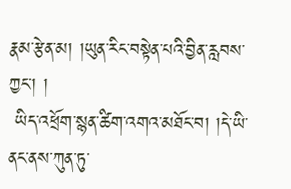རྣམ་རྩེན་མ། །ཡུན་རིང་བསྟེན་པའི་བྱིན་རླབས་ཀྱང་། །
 ཡིད་འཕྲོག་སྙན་ཚིག་འགའ་མཐོང་བ། །དེ་ཡི་ནང་ནས་ཀུན་ཏུ་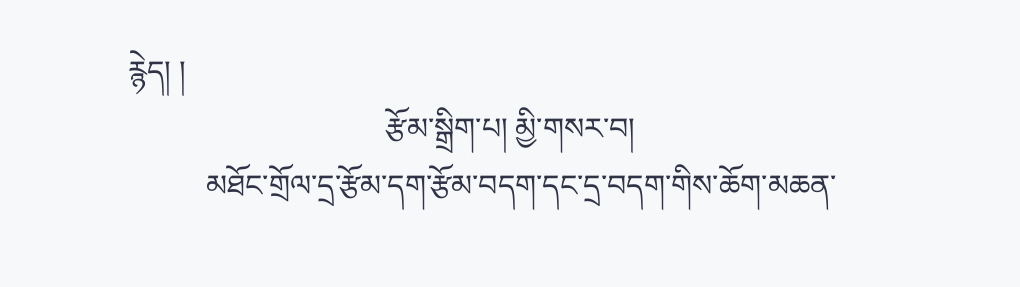རྙེད། །
                                 རྩོམ་སྒྲིག་པ། མྱི་གསར་བ།
          མཐོང་གྲོལ་དྲ་རྩོམ་དག་རྩོམ་བདག་དང་དྲ་བདག་གིས་ཆོག་མཆན་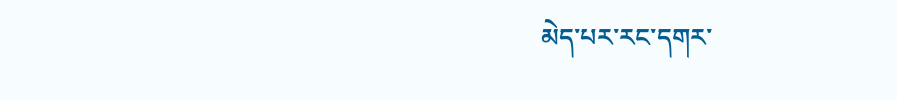མེད་པར་རང་དགར་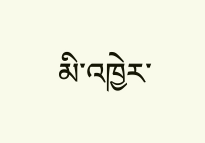མི་འཁྱེར་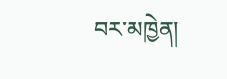བར་མཁྱེན།